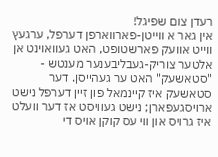רעדן צום שפיגל!
אין גאר א ווייטן-פארווארפן דערפל, ערגעץ ווייט אוועק פארשטופט, האט געוואוינט אן אלטער צוריק-געבליבענער מענטש - "סטאשעק" האט ער געהייסן. דער סטאשעק איז קיינמאל פון זיין דערפל נישט ארויסגעפארן; נישט געוויסט אז דער וועלט איז גרויס און ווי עס קוקן אויס די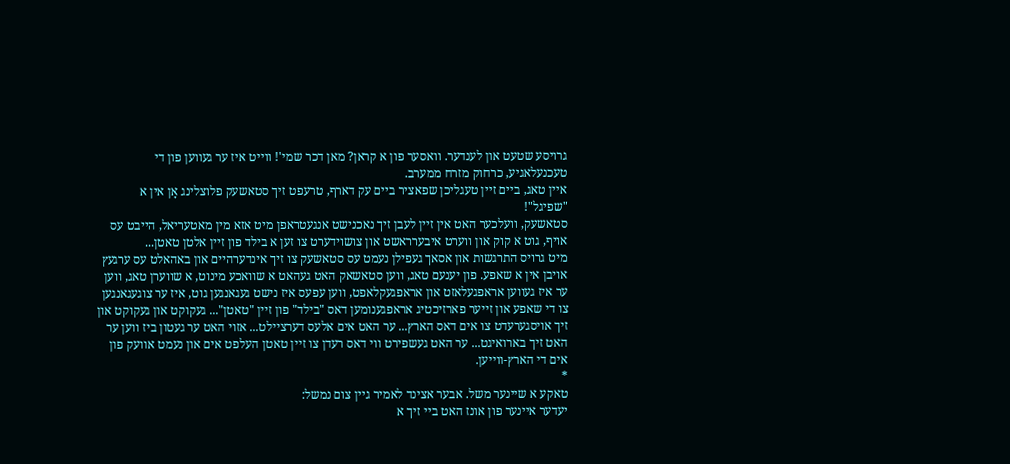גרויסע שטעט און לענדער. וואסער פון א קראן? מאן דכר שמי'! ווייט איז ער געווען פון די טעכנעלאגיע, כרחוק מזרח ממערב.
איין טאג, ביים זיין טעגליכן שפאציר ביים עק דארף, טרעפט זיך סטאשעק פלוצלינג אָן אין א "שפיגל"!
סטאשעק, וועלכער האט אין זיין לעבן זיך נאכנישט אנגעטראפן מיט אזא מין מאטעריאל, הייבט עס אויף, גוט א קוק און ווערט איבערראשט און צושוידערט צו זען א בילד פון זיין אלטן טאטן...
מיט גרויס התרגשות און אסאך געפילן נעמט עס סטאשעק צו זיך אינדערהיים און באהאלט עס ערגעץ אויבן אין א שאפע. פון יענעם טאג, ווען סטאשאק האט געהאט א שוואכע מינוט, א שווערן טאג, ווען ער איז געווען אראפגעלאזט און אראפגעקלאפט, ווען עפעס איז נישט געגאנגען גוט, איז ער צוגעגאנגען צו די שאפע און זייער פארזיכטיג אראפגענומען דאס "בילד" פון זיין "טאטן"... געקוקט און געקוקט און זיך אויסגערעדט צו אים דאס הארץ... ער האט אים אלעס דערציילט... אזוי האט ער געטון ביז ווען ער האט זיך בארואיגט... ער האט געשפירט ווי דאס רעדן צו זיין טאטן העלפט אים און נעמט אוועק פון אים די הארץ-ווייען.
*
טאקע א שיינער משל. אבער אצינד לאמיר גיין צום נמשל:
יעדער איינער פון אונז האט ביי זיך א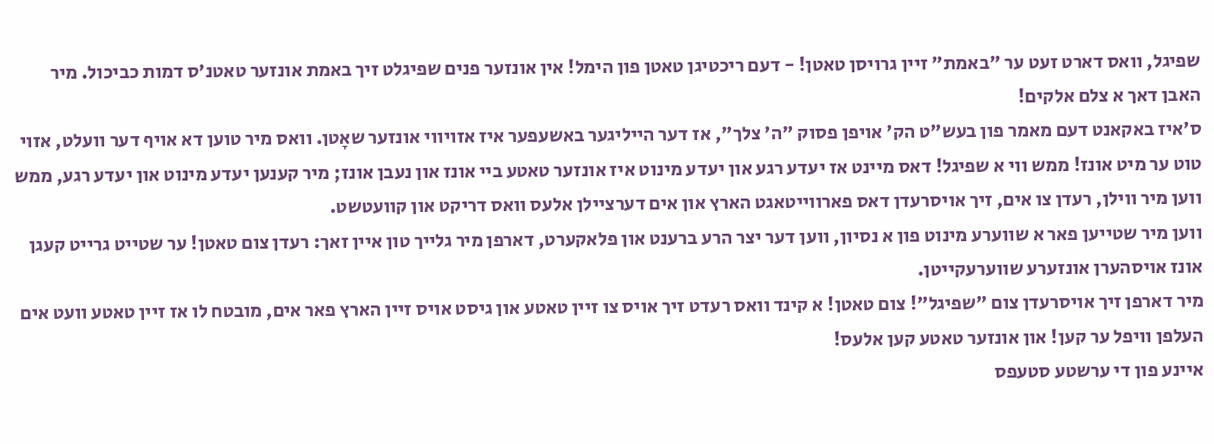שפיגל, וואס דארט זעט ער "באמת" זיין גרויסן טאטן! - דעם ריכטיגן טאטן פון הימל! אין אונזער פנים שפיגלט זיך באמת אונזער טאטנ'ס דמות כביכול. מיר האבן דאך א צלם אלקים!
ס'איז באקאנט דעם מאמר פון בעש"ט הק' אויפן פסוק "ה' צלך", אז דער הייליגער באשעפער איז אזויווי אונזער שאָטן. וואס מיר טוען דא אויף דער וועלט, אזוי טוט ער מיט אונז! ממש ווי א שפיגל! דאס מיינט אז יעדע רגע און יעדע מינוט איז אונזער טאטע ביי אונז און נעבן אונז; מיר קענען יעדע מינוט און יעדע רגע, ממש ווען מיר ווילן, רעדן צו אים, זיך אויסרעדן דאס פארווייטאגט הארץ און אים דערציילן אלעס וואס דריקט און קוועטשט.
ווען מיר שטייען פאר א שווערע מינוט פון א נסיון, ווען דער יצר הרע ברענט און פלאקערט, דארפן מיר גלייך טון איין זאך: רעדן צום טאטן! ער שטייט גרייט קעגן אונז אויסהערן אונזערע שווערעקייטן.
מיר דארפן זיך אויסרעדן צום "שפיגל"! צום טאטן! א קינד וואס רעדט זיך אויס צו זיין טאטע און גיסט אויס זיין הארץ פאר אים, מובטח לו אז זיין טאטע וועט אים העלפן וויפל ער קען! און אונזער טאטע קען אלעס!
איינע פון די ערשטע סטעפס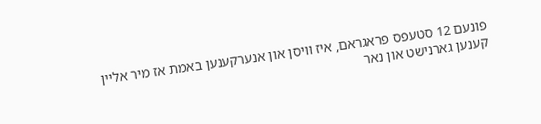פונעם 12 סטעפס פראגראם, איז וויסן און אנערקענען באמת אז מיר אליין קענען גארנישט און נאר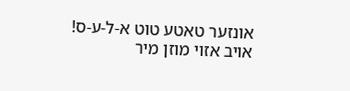אונזער טאטע טוט א-ל-ע-ס! אויב אזוי מוזן מיר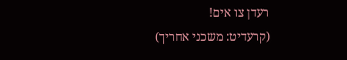רעדן צו אים!
(קרעדיט: משכני אחריך)